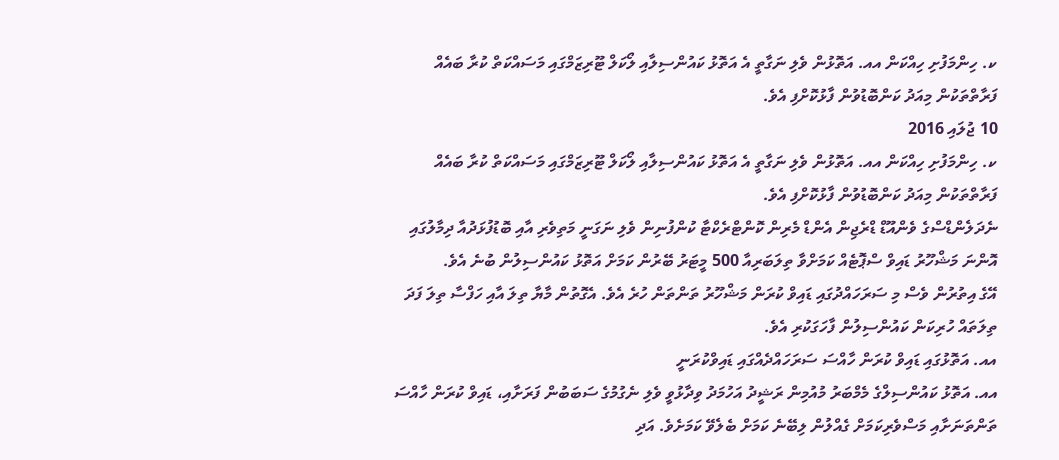ކ. ހިންމަފުށި ހިއްކަން އއ. އަތޮޅުން ވެލި ނަގާތީ އެ އަތޮޅު ކައުންސިލާއި ލޯކަލް ޓޫރިޒަމްގައި މަސައްކަތް ކުރާ ބައެއް ފަރާތްތަކުން މިއަދު ކަންބޮޑުވުން ފާޅުކޮށްފި އެވެ.
10 ޖުލައި 2016
ކ. ހިންމަފުށި ހިއްކަން އއ. އަތޮޅުން ވެލި ނަގާތީ އެ އަތޮޅު ކައުންސިލާއި ލޯކަލް ޓޫރިޒަމްގައި މަސައްކަތް ކުރާ ބައެއް ފަރާތްތަކުން މިއަދު ކަންބޮޑުވުން ފާޅުކޮށްފި އެވެ.
ނެދަލެންޑްސްގެ ވެންއޫޑް ޑްރެޖިން އެންޑް މެރިން ކޮންޓްރެކްޓާ ކުންފުނިން ވެލި ނަގަނީ މަތިވެރި އާއި ބޮޑުފުޅަދުއާ ދިމާލުގައި އޮންނަ މަޝްހޫރު ޑައިވް ސްޕޮޓެއް ކަމަށްވާ ތިލަބަރިއާ 500 މީޓަރު ބޭރުން ކަމަށް އަތޮޅު ކައުންސިލުން ބުނެ އެވެ.
އޭގެ އިތުރުން ވެސް މި ސަރަހައްދުގައި ޑައިވް ކުރަން މަޝްހޫރު ތަންތަން ހުރެ އެވެ. އެގޮތުން މާޔާ ތިލަ އާއި ހަފްސާ ތިލަ ފަދަ ތިލަތައް ހުރިކަން ކައުންސިލުން ފާހަގަކުރި އެވެ.
އއ. އަތޮޅުގައި ޑައިވް ކުރަން ހާއްސަ ސަރަހައްދެއްގައި ޑައިވްކުރަނީ
އއ. އަތޮޅު ކައުންސިލްގެ މެމްބަރު މުއުމިން ރަޝީދު އަހުމަދު ވިދާޅުވީ ވެލި ނެގުމުގެ ސަބަބުން ފަރަށާއި، ޑައިވް ކުރަން ހާއްސަ ތަންތަނަށާއި މަސްވެރިކަމަށް ގެއްލުން ލިބޭނެ ކަމަށް ބެލެވޭ ކަމަށެވެ. އަދި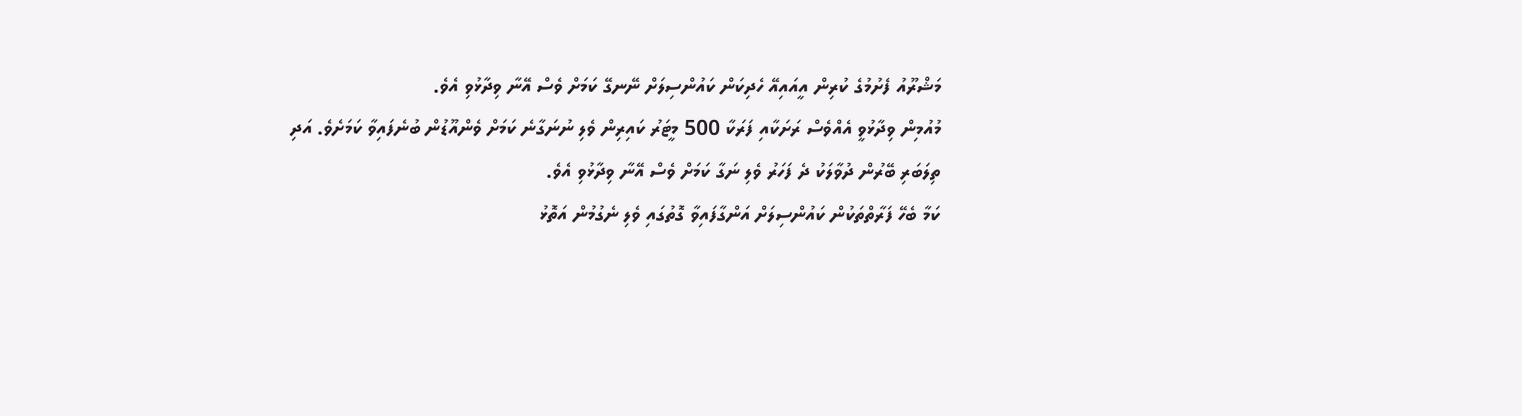މަޝްރޫއު ފެށުމުގެ ކުރިން އީއައިއޭ ހެދިކަން ކައުންސިލަށް ނޭނގޭ ކަމަށް ވެސް އޭނާ ވިދާޅުވި އެވެ.
މުއުމިން ވިދާޅުވީ އެއްވެސް ރަށަކާއި ފަރަކާ 500 މީޓަރު ކައިރިން ވެލި ނުނަގާނެ ކަމަށް ވެންއޫޑުން ބުނެފައިވާ ކަމަށެވެ. އަދި ތިލަބަރި ބޭރުން ދުވާލަކު ދެ ފަހަރު ވެލި ނަގާ ކަމަށް ވެސް އޭނާ ވިދާޅުވި އެވެ.
ކަމާ ބެހޭ ފަރާތްތަކުން ކައުންސިލަށް އަންގާފައިވާ ގޮތުގައި ވެލި ނެގުމުން އަތޮޅު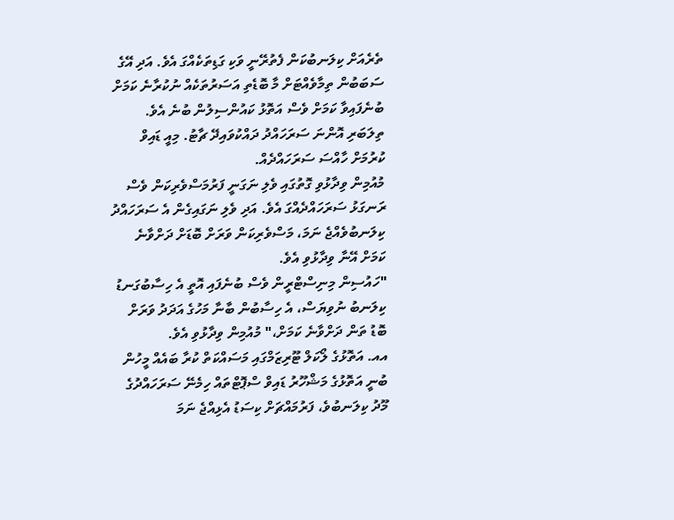ތެރެއަށް ކިލަނބުކަން ފެތުރޭނީ ވަކި ގަޑިތަކެއްގަ އެވެ. އަދި އޭގެ ސަބަބުން ތިމާވެއްޓަށް މާ ބޮޑެތި އަސަރުތަކެއް ނުކުރާނެ ކަމަށް ބުނެފައިވާ ކަމަށް ވެސް އަތޮޅު ކައުންސިލުން ބުނެ އެވެ.
ތިލަބަރި އޮންނަ ސަރަހައްދު ދައްކުވައިދޭ ޗާޓު. މިއީ ޑައިވް ކުރުމަށް ހާއްސަ ސަރަހައްދެއް.
މުއުމިން ވިދާޅުވި ގޮތުގައި ވެލި ނަގަނީ ފަރުމަސްވެރިކަން ވެސް ރަނގަޅު ސަރަހައްދެއްގަ އެވެ. އަދި ވެލި ނަގައިގެން އެ ސަރަހައްދު ކިލަނބުވެއްޖެ ނަމަ، މަސްވެރިކަން ވަރަށް ބޮޑަށް ދަށްވާނެ ކަމަށް އޭނާ ވިދާޅުވި އެވެ.
"ހައުސިން މިނިސްޓްރީން ވެސް ބުނެފައި އޮތީ އެ ހިސާބުގަނޑު ކިލަނބު ނުވިޔަސް، އެ ހިސާބުން ބާނާ މަހުގެ އަދަދު ވަރަށް ބޮޑު ތަން ދަށްވާނެ ކަމަށް،" މުއުމިން ވިދާޅުވި އެވެ.
އއ. އަތޮޅުގެ ލޯކަލް ޓޫރިޒަމްގައި މަސައްކަތް ކުރާ ބައެއް މީހުން ބުނީ އަތޮޅުގެ މަޝްހޫރު ޑައިވް ސްޕޮޓްތައް ހިމެނޭ ސަރަހައްދުގެ މޫދު ކިލަނބުވެ، ފަރުމައްޗަށް ކިސަޑު އެޅިއްޖެ ނަމަ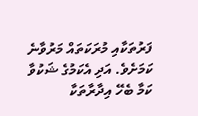ފަރުތަކާއި މުރަކަތައް މަރުވާނެ ކަމަށެވެ. އަދި އެކަމުގެ ޝަކުވާ ކަމާ ބެހޭ އިދާރާތަކާ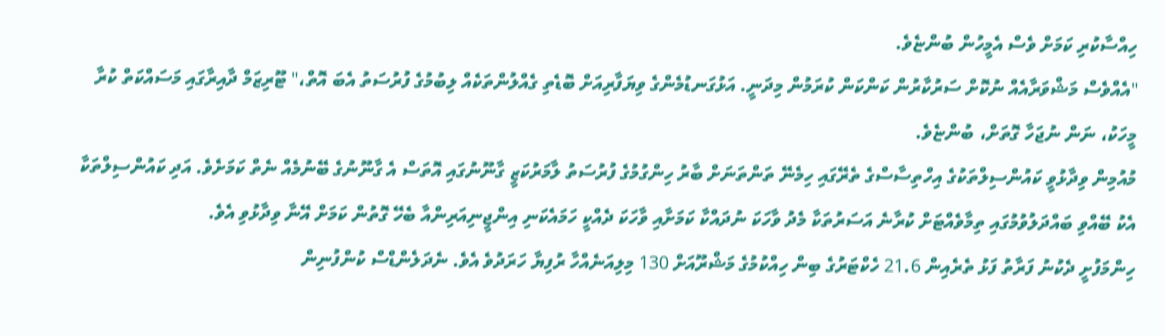ހިއްސާކުރި ކަމަށް ވެސް އެމީހުން ބުންޏެވެ.
"އެއްވެސް މަޝްވަރާއެއް ނުކޮށް ސަރުކާރުން ކަންކަން ކުރަމުން މިދަނީ. އަޅުގަނޑުމެންގެ ވިޔަފާރިއަށް ބޮޑެތި ގެއްލުންތަކެއް ލިބުމުގެ ފުރުސަތު އެބަ އޮތް،" ޓޫރިޒަމް ދާއިރާގައި މަސައްކަތް ކުރާ މީހަކު، ނަން ނުޖަހާ ގޮތަށް، ބުންޏެވެ.
މުއުމިން ވިދާޅުވީ ކައުންސިލްތަކުގެ އިހްތިސާސްގެ ތެރޭގައި ހިމެނޭ ތަންތަނަށް ބާރު ހިންގުމުގެ ފުރުސަތު ލާމަރުކަޒީ ގާނޫނުގައި އޮތަސް އެ ގާނޫނުގެ ބޭނުމެއް ނެތް ކަމަށެވެ. އަދި ކައުންސިލްތަކާ އެކު ބޭއްވި ބައްދަލުވުމުގައި ތިމާވެއްޓަށް ކުރާނެ އަސަރުތަކާ މެދު ވާހަކަ ނުދައްކާ ކަމަށާއި ވާހަކަ ދެއްކީ ހަމައެކަނި އިންޖީނިއަރިންއާ ބެހޭ ގޮތުން ކަމަށް އޭނާ ވިދާޅުވި އެވެ.
ހިންމަފުށީ ދެކުނު ފަރާތު ފަޅު ތެރެއިން 21.6 ހެކްޓަރުގެ ބިން ހިއްކުމުގެ މަޝްރޫއަށް 130 މިލިއަނެއްހާ ރުފިޔާ ހަރަދުވެ އެވެ. ނެދަލެންޑްސް ކުންފުނިން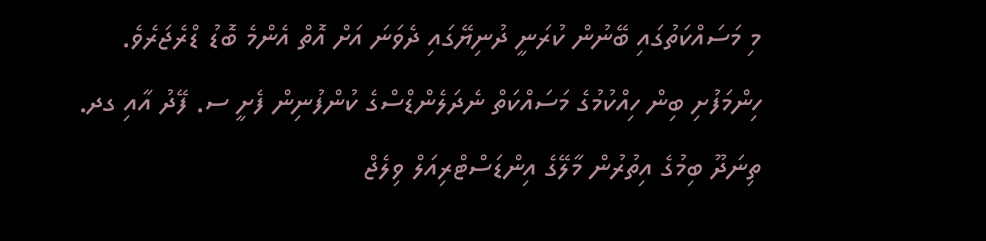މި މަސައްކަތުގައި ބޭނުން ކުރަނީ ދުނިޔޭގައި ދެވަނަ އަށް އޮތް އެންމެ ބޮޑު ޑްރެޖަރެވެ.
ހިންމަފުށި ބިން ހިއްކުމުގެ މަސައްކަތް ނެދަލެންޑްސްގެ ކުންފުނިން ފެށީ ސ. ފޭދު އާއި ގދ. ތިނަދޫ ބިމުގެ އިތުރުން މާލޭގެ އިންޑަސްޓްރިއަލް ވިލެޖް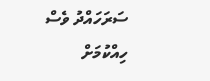ސަރަހައްދު ވެސް ހިއްކުމަށް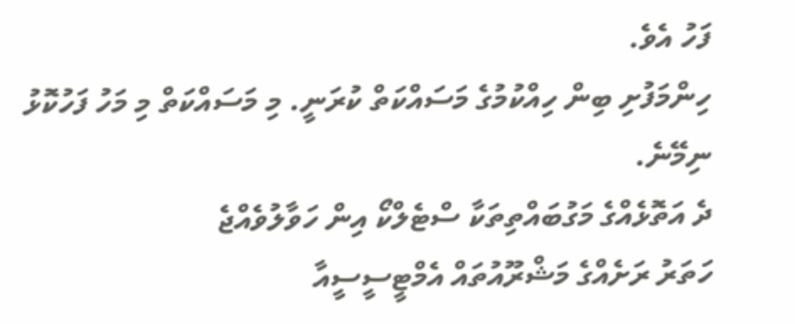ފަހު އެވެ.
ހިންމަފުށި ބިން ހިއްކުމުގެ މަސައްކަތް ކުރަނީ. މި މަސައްކަތް މި މަހު ފަހުކޮޅު ނިމޭނެ.
ދެ އަތޮޅެއްގެ މަގުބައްތިތަކާ ސްޓެލްކޯ އިން ހަވާލުވެއްޖެ
ހަތަރު ރަށެއްގެ މަޝްރޫއުތައް އެމްޓީސީސީއާ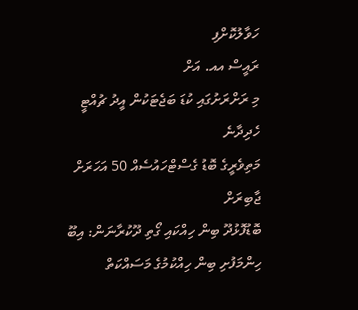ހަވާލުކޮށްފި
ރައީސް އއ. އަށް
މި ރަށްރަށުގައި ކުޑަ ބަޖެޓަކުން އީދު ޗުއްޓީ ހެދިދާނެ
މަތިވެރީގެ ބޮޑު ގެސްޓްހައުސެއް 50 އަހަރަށް ޖާބިރަށް
ބޮޑުފޮޅުދޫ ބިން ހިއްކައި ގޯތި ދޫކުރާނަން: އިބޫ
ހިންމަފުށި ބިން ހިއްކުމުގެ މަސައްކަތް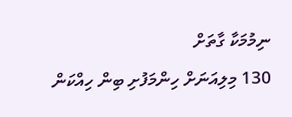ނިމުމަކާ ގާތަށް
130 މިލިއަނަށް ހިންމަފުށި ބިން ހިއްކަން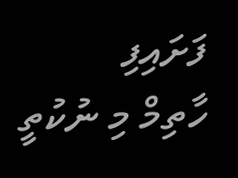ފަށައިފި
ހާތިމް މި ނުކުތީ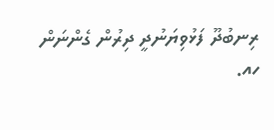ރިނބުދޫ ފަޅުވިޔަނުދީ ދިރުން ގެންނަން
ހއ.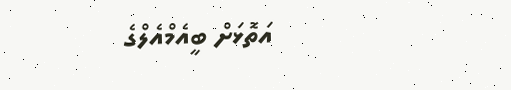އަތޮޅަށް ބީއެމްއެލްގެ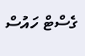ގެސްޓް ހައުސް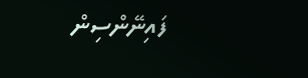ފައިނޭންސިން